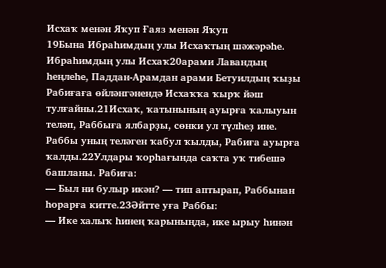Исхаҡ менән Яҡуп Ғаяз менән Яҡуп
19Бына Ибраһимдың улы Исхаҡтың шәжәрәһе.
Ибраһимдың улы Исхаҡ20арами Лавандың һеңлеһе, Паддан-Арамдан арами Бетуилдың ҡыҙы Рабиғаға өйләнгәнендә Исхаҡҡа ҡырҡ йәш тулғайны.21Исхаҡ, ҡатынының ауырға ҡалыуын теләп, Раббыға ялбарҙы, сөнки ул түлһеҙ ине. Раббы уның теләген ҡабул ҡылды, Рабиға ауырға ҡалды.22Улдары ҡорһағында саҡта уҡ тибешә башланы. Рабиға:
— Был ни булыр икән? — тип аптырап, Раббынан һорарға китте.23Әйтте уға Раббы:
— Ике халыҡ һинең ҡарыныңда, ике ырыу һинән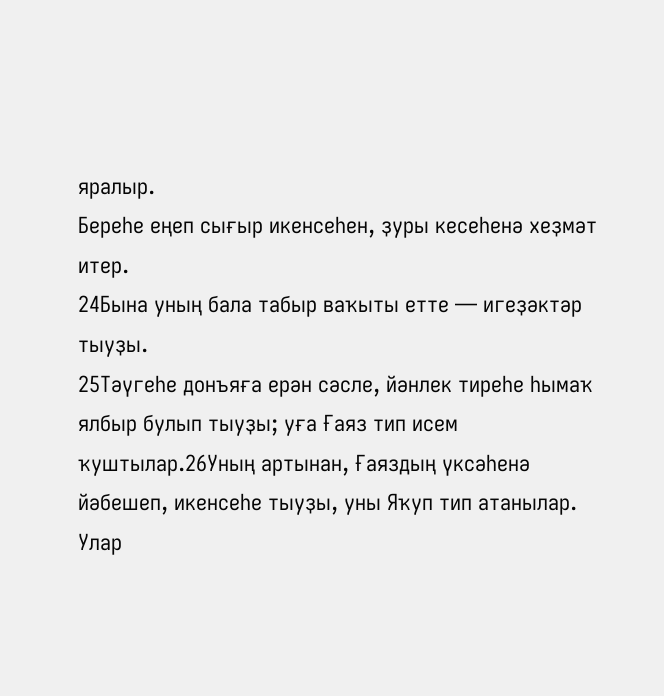яралыр.
Береһе еңеп сығыр икенсеһен, ҙуры кесеһенә хеҙмәт итер.
24Бына уның бала табыр ваҡыты етте — игеҙәктәр тыуҙы.
25Тәүгеһе донъяға ерән сәсле, йәнлек тиреһе һымаҡ ялбыр булып тыуҙы; уға Ғаяз тип исем ҡуштылар.26Уның артынан, Ғаяздың үксәһенә йәбешеп, икенсеһе тыуҙы, уны Яҡуп тип атанылар. Улар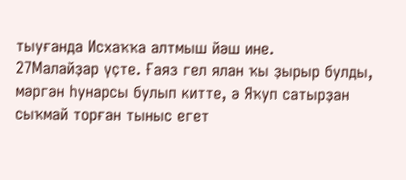тыуғанда Исхаҡҡа алтмыш йәш ине.
27Малайҙар үҫте. Ғаяз гел ялан ҡы ҙырыр булды, мәргән һунарсы булып китте, ә Яҡуп сатырҙан сыҡмай торған тыныс егет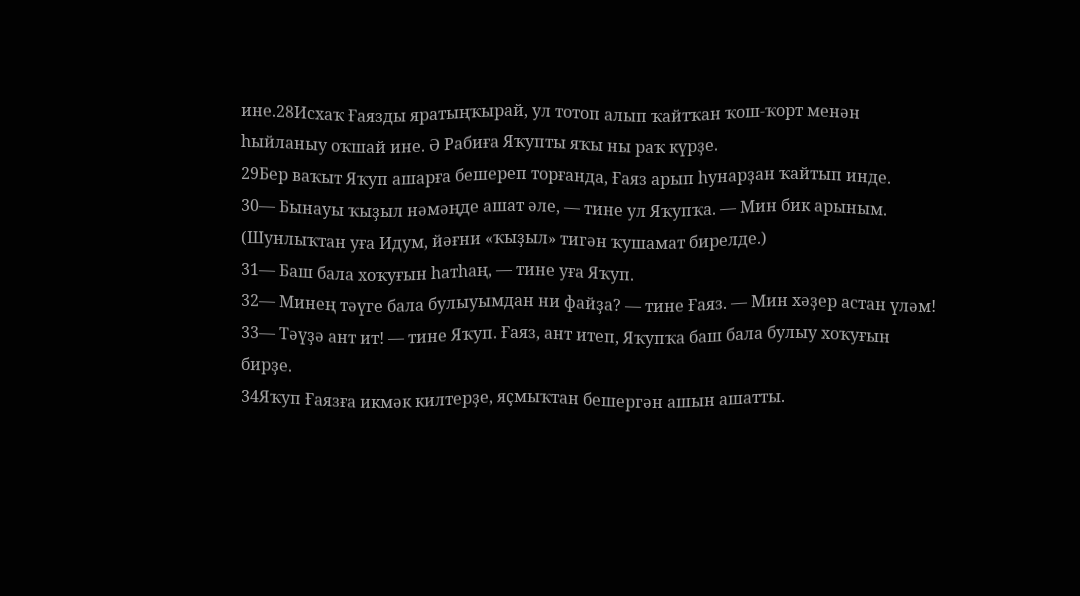ине.28Исхаҡ Ғаязды яратыңҡырай, ул тотоп алып ҡайтҡан ҡош-ҡорт менән һыйланыу оҡшай ине. Ә Рабиға Яҡупты яҡы ны раҡ күрҙе.
29Бер ваҡыт Яҡуп ашарға бешереп торғанда, Ғаяз арып һунарҙан ҡайтып инде.
30— Бынауы ҡыҙыл нәмәңде ашат әле, — тине ул Яҡупҡа. — Мин бик арыным. (Шунлыҡтан уға Идум, йәғни «ҡыҙыл» тигән ҡушамат бирелде.)
31— Баш бала хоҡуғын һатһаң, — тине уға Яҡуп.
32— Минең тәүге бала булыуымдан ни файҙа? — тине Ғаяз. — Мин хәҙер астан үләм!
33— Тәүҙә ант ит! — тине Яҡуп. Ғаяз, ант итеп, Яҡупҡа баш бала булыу хоҡуғын бирҙе.
34Яҡуп Ғаязға икмәк килтерҙе, яҫмыҡтан бешергән ашын ашатты.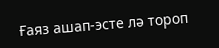Ғаяз ашап-эсте лә тороп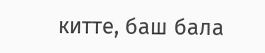китте, баш бала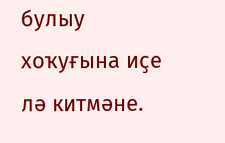булыу хоҡуғына иҫе лә китмәне.